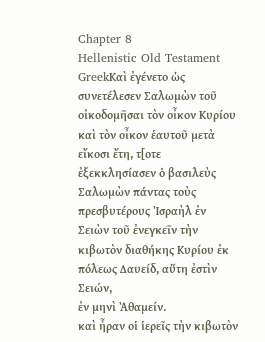Chapter 8
Hellenistic Old Testament GreekΚαὶ ἐγένετο ὡς συνετέλεσεν Σαλωμὼν τοῦ οἰκοδομῆσαι τὸν οἶκον Κυρίου καὶ τὸν οἶκον ἑαυτοῦ μετὰ εἴκοσι ἔτη, τ[οτε ἐξεκκλησίασεν ὁ βασιλεὺς Σαλωμὼν πάντας τοὺς πρεσβυτέρους Ἰσραὴλ ἐν Σειὼν τοῦ ἐνεγκεῖν τὴν κιβωτὸν διαθήκης Κυρίου ἐκ πόλεως Δαυείδ, αὕτη ἐστὶν Σειών,
ἐν μηνὶ Ἀθαμείν.
καὶ ἦραν οἱ ἱερεῖς τὴν κιβωτὸν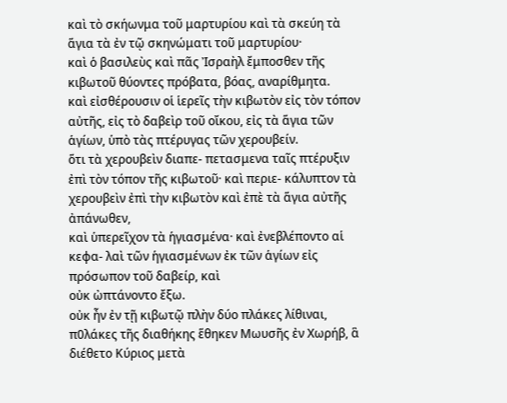καὶ τὸ σκήωνμα τοῦ μαρτυρίου καὶ τὰ σκεύη τὰ ἅγια τὰ ἐν τῷ σκηνώματι τοῦ μαρτυρίου·
καὶ ὁ βασιλεὺς καὶ πᾶς Ἰσραὴλ ἔμποσθεν τῆς κιβωτοῦ θύοντες πρόβατα, βόας, αναρίθμητα.
καὶ εἰσθέρουσιν οἱ ἱερεῖς τὴν κιβωτὸν εἰς τὸν τόπον αὐτῆς, εἰς τὸ δαβεὶρ τοῦ οἴκου, εἰς τὰ ἅγια τῶν ἁγίων, ὑπὸ τὰς πτέρυγας τῶν χερουβείν.
ὅτι τὰ χερουβεὶν διαπε- πετασμενα ταῖς πτέρυξιν ἐπὶ τὸν τόπον τῆς κιβωτοῦ· καὶ περιε- κάλυπτον τὰ χερουβεὶν ἐπὶ τὴν κιβωτὸν καὶ ἐπὲ τὰ ἅγια αὐτῆς ἀπάνωθεν,
καὶ ὑπερεῖχον τὰ ἡγιασμένα· καὶ ἐνεβλέποντο αἱ κεφα- λαὶ τῶν ἡγιασμένων ἐκ τῶν ἁγίων εἰς πρόσωπον τοῦ δαβείρ, καὶ
οὐκ ὠπτάνοντο ἔξω.
οὐκ ἦν ἐν τῇ κιβωτῷ πλὴν δύο πλάκες λίθιναι, π0λάκες τῆς διαθήκης ἕθηκεν Μωυσῆς ἐν Χωρήβ, ἃ διέθετο Κύριος μετὰ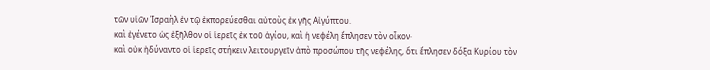τῶν υἱῶν Ἰσραὴλ ἐν τῷ ἐκπορεύεσθαι αὐτοὺς ἐκ γῆς Αἰγύπτου.
καὶ ἐγένετο ὡς ἐξῆλθον οἱ ἱερεῖς ἐκ τοῦ ἁγίου, καὶ ἡ νεφέλη ἔπλησεν τὸν οἶκον·
καὶ οὐκ ἠδύναντο οἱ ἱερεῖς στήκειν λειτουργεῖν ἀπὸ προσώπου τῆς νεφέλης, ὅτι ἔπλησεν δόξα Κυρίου τὸν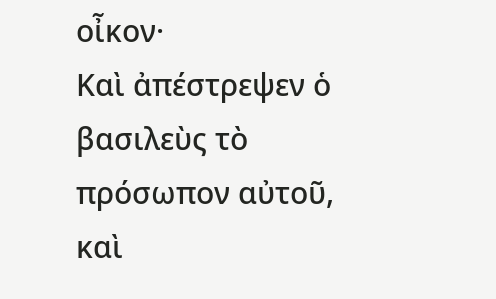οἶκον·
Καὶ ἀπέστρεψεν ὁ βασιλεὺς τὸ πρόσωπον αὐτοῦ, καὶ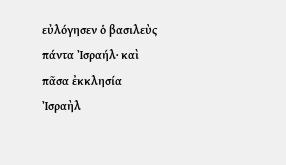εὐλόγησεν ὁ βασιλεὺς πάντα Ἰσραήλ· καὶ πᾶσα ἐκκλησία Ἰσραὴλ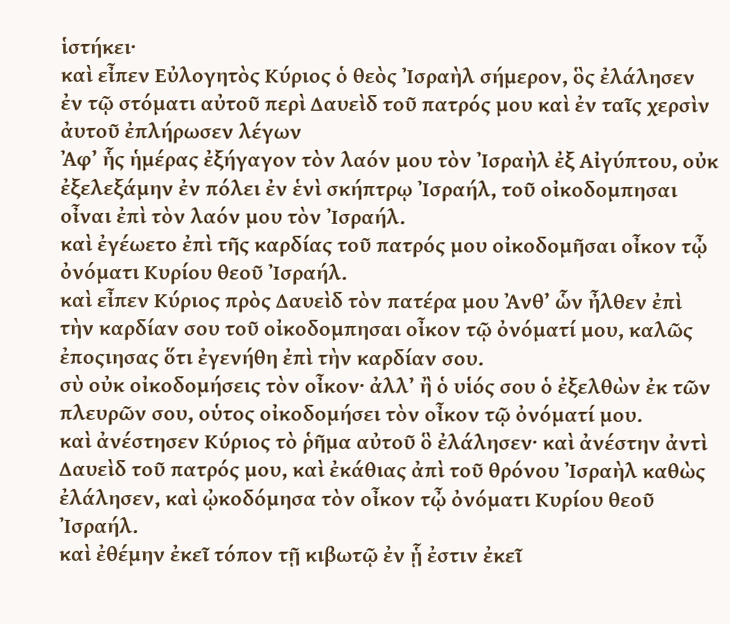ἱστήκει·
καὶ εἶπεν Εὐλογητὸς Κύριος ὁ θεὸς Ἰσραὴλ σήμερον, ὃς ἐλάλησεν ἐν τῷ στόματι αὐτοῦ περὶ Δαυεὶδ τοῦ πατρός μου καὶ ἐν ταῖς χερσὶν ἀυτοῦ ἐπλήρωσεν λέγων
Ἀφ’ ἧς ἡμέρας ἐξήγαγον τὸν λαόν μου τὸν Ἰσραὴλ ἐξ Αἰγύπτου, οὐκ ἐξελεξάμην ἐν πόλει ἐν ἑνὶ σκήπτρῳ Ἰσραήλ, τοῦ οἰκοδομπησαι οἶναι ἐπὶ τὸν λαόν μου τὸν Ἰσραήλ.
καὶ ἐγέωετο ἐπὶ τῆς καρδίας τοῦ πατρός μου οἰκοδομῆσαι οἶκον τᾦ ὀνόματι Κυρίου θεοῦ Ἰσραήλ.
καὶ εἶπεν Κύριος πρὸς Δαυεὶδ τὸν πατέρα μου Ἀνθ’ ὧν ἦλθεν ἐπὶ τὴν καρδίαν σου τοῦ οἰκοδομπησαι οἶκον τῷ ὀνόματί μου, καλῶς ἐποςιησας ὅτι ἐγενήθη ἐπὶ τὴν καρδίαν σου.
σὺ οὐκ οἰκοδομήσεις τὸν οἶκον· ἀλλ’ ἢ ὁ υἱός σου ὁ ἐξελθὼν ἐκ τῶν πλευρῶν σου, οὑτος οἰκοδομήσει τὸν οἶκον τῷ ὀνόματί μου.
καὶ ἀνέστησεν Κύριος τὸ ῥῆμα αὐτοῦ ὃ ἐλάλησεν· καὶ ἀνέστην ἀντὶ Δαυεὶδ τοῦ πατρός μου, καὶ ἐκάθιας ἀπὶ τοῦ θρόνου Ἰσραὴλ καθὼς ἐλάλησεν, καὶ ᾠκοδόμησα τὸν οἶκον τᾦ ὀνόματι Κυρίου θεοῦ Ἰσραήλ.
καὶ ἐθέμην ἐκεῖ τόπον τῇ κιβωτῷ ἐν ᾗ ἐστιν ἐκεῖ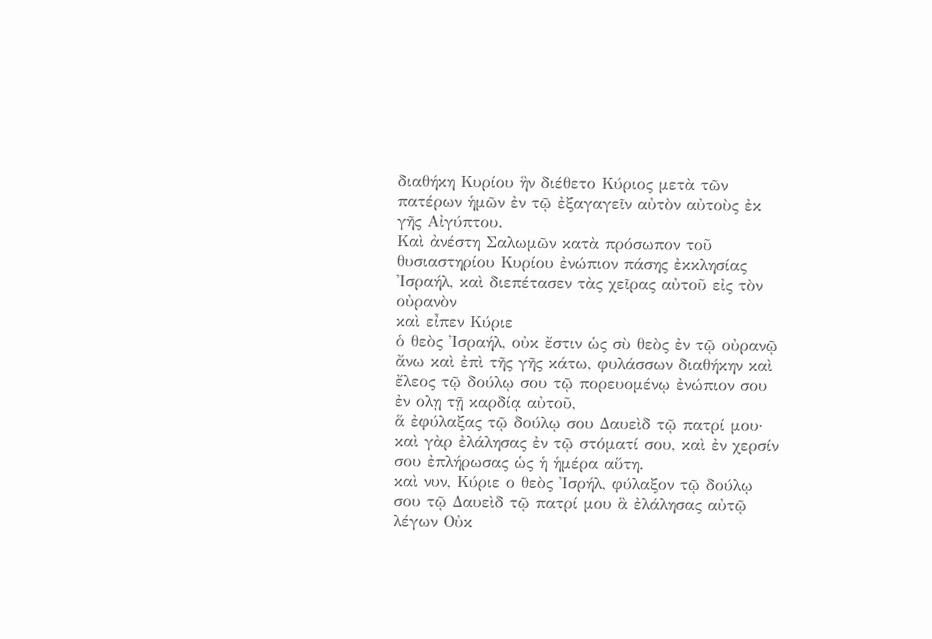διαθήκη Κυρίου ἣν διέθετο Κύριος μετὰ τῶν πατέρων ἡμῶν ἐν τῷ ἐξαγαγεῖν αὐτὸν αὐτοὺς ἐκ γῆς Αἰγύπτου.
Καὶ ἀνέστη Σαλωμῶν κατὰ πρόσωπον τοῦ θυσιαστηρίου Κυρίου ἐνώπιον πάσης ἐκκλησίας Ἰσραήλ, καὶ διεπέτασεν τὰς χεῖρας αὐτοῦ εἰς τὸν οὐρανὸν
καὶ εἶπεν Κύριε
ὁ θεὸς Ἰσραήλ, οὐκ ἔστιν ὡς σὺ θεὸς ἐν τῷ οὐρανῷ ἄνω καὶ ἐπὶ τῆς γῆς κάτω, φυλάσσων διαθήκην καὶ ἔλεος τῷ δούλῳ σου τῷ πορευομένῳ ἐνώπιον σου ἐν ολῃ τῇ καρδίᾳ αὐτοῦ,
ἅ ἐφύλαξας τῷ δούλῳ σου Δαυεὶδ τῷ πατρί μου· καὶ γὰρ ἐλάλησας ἐν τῷ στόματί σου, καὶ ἐν χερσίν σου ἐπλήρωσας ὡς ἡ ἡμέρα αὕτη.
καὶ νυν, Κύριε ο θεὸς Ἰσρήλ, φύλαξον τῷ δούλῳ σου τῷ Δαυεὶδ τῷ πατρί μου ἃ ἐλάλησας αὐτῷ λέγων Οὐκ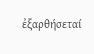ἐξαρθήσεταί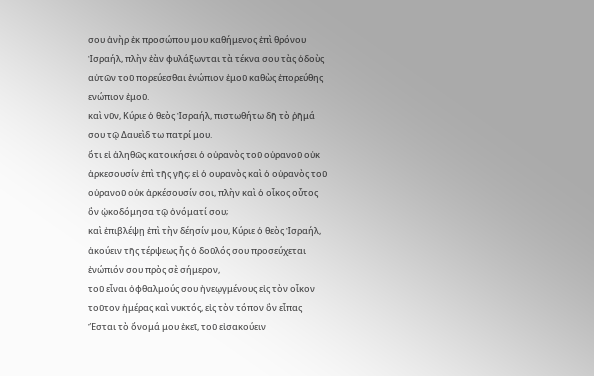σου ἀνὴρ ἐκ προσώπου μου καθήμενος ἐπὶ θρόνου Ἰσραήλ, πλὴν ἐὰν φυλάξωνται τὰ τέκνα σου τὰς ὁδοὺς αὐτῶν τοῦ πορεύεσθαι ἐνώπιον ἐμοῦ καθὼς ἐπορεύθης ενώπιον ἐμοῦ.
καὶ νῦν, Κύριε ὁ θεὸς Ἰσραήλ, πιστωθήτω δῆ τὸ ῤῆμά σου τῷ Δαυεὶδ τω πατρί μου.
ὅτι εἰ ἀληθῶς κατοικήσει ὁ οὐρανὸς τοῦ οὐρανοῦ οὐκ ἀρκεσουσίν ἐπὶ τῆς γῆς; εἰ ὁ ουρανὸς καὶ ὁ οὐρανὸς τοῦ οὐρανοῦ οὐκ ἀρκέσουσίν σοι, πλὴν καὶ ὁ οἶκος οὖτος ὃν ᾠκοδόμησα τῷ ὀνόματί σου;
καὶ ἐπιβλέψῃ ἐπὶ τὴν δέησίν μου, Κύριε ὁ θεὸς Ἰσραήλ, ἀκούειν τῆς τέρψεως ἦς ὁ δοῦλός σου προσεύχεται ἐνώπιόν σου πρὸς σὲ σήμερον,
τοῦ εἶναι ὀφθαλμούς σου ἠνεῳγμένους εἰς τὸν οἶκον τοῦτον ἡμέρας καὶ νυκτός, εἰς τὸν τόπον ὃν εἶπας Ἔσται τὸ ὄνομά μου ἐκεῖ, τοῦ εἰσακούειν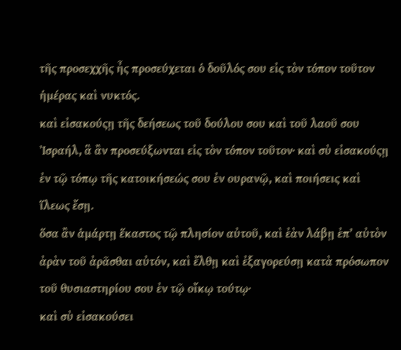τῆς προσεχχῆς ἦς προσεύχεται ὁ δοῦλός σου εἰς τὸν τόπον τοῦτον ἡμέρας καὶ νυκτός.
καὶ εἰσακούςῃ τῆς δεήσεως τοῦ δούλου σου καὶ τοῦ λαοῦ σου Ἰσραήλ, ἃ ἂν προσεύξωνται εἰς τὸν τόπον τοῦτον· καὶ σὺ εἰσακούςῃ ἐν τῷ τόπῳ τῆς κατοικήσεώς σου ἐν ουρανῷ, καὶ ποιήσεις καὶ ἵλεως ἔσῃ.
ὅσα ἂν ἁμάρτῃ ἕκαστος τῷ πλησίον αὐτοῦ, καὶ ἐὰν λάβῃ ἐπ’ αὐτὸν ἀρὰν τοῦ ἀρᾶσθαι αὐτόν, καὶ ἔλθῃ καὶ ἐξαγορεύσῃ κατὰ πρόσωπον τοῦ θυσιαστηρίου σου ἐν τῷ οἴκῳ τούτῳ·
καὶ σὺ εἰσακούσει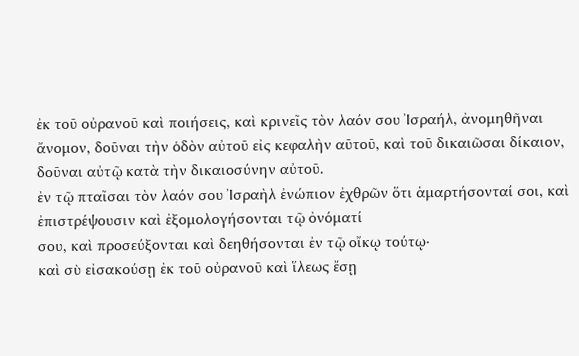ἐκ τοῦ οὐρανοῦ καὶ ποιήσεις, καὶ κρινεῖς τὸν λαόν σου Ἰσραήλ, ἀνομηθῆναι ἄνομον, δοῦναι τὴν ὁδὸν αὐτοῦ εἰς κεφαλὴν αῦτοῦ, καὶ τοῦ δικαιῶσαι δίκαιον, δοῦναι αὐτῷ κατὰ τὴν δικαιοσύνην αὐτοῦ.
ἐν τῷ πταῖσαι τὸν λαόν σου Ἰσραὴλ ἐνώπιον ἐχθρῶν ὅτι ἁμαρτήσονταί σοι, καὶ ἐπιστρέψουσιν καὶ ἐξομολογήσονται τῷ ὀνόματί
σου, καὶ προσεύξονται καὶ δεηθήσονται ἐν τῷ οἴκῳ τούτῳ·
καὶ σὺ εἰσακούσῃ ἐκ τοῦ οὐρανοῦ καὶ ἵλεως ἔσῃ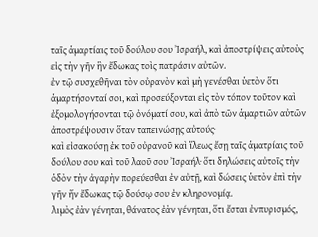ταῖς ἁμαρτίαις τοῦ δούλου σου Ἰσραήλ, καὶ ἀποστρίψεις αὐτοὺς εἰς τὴν γῆν ἣν ἔδωκας τοὶς πατράσιν αὐτῶν.
ἐν τῷ συσχεθῆναι τὸν οὐρανὸν καὶ μὴ γενέσθαι ὑετὸν ὅτι ἁμαρτήσονταί σοι, καὶ προσεύξονται εἰς τὸν τόπον τοῦτον καὶ ἐξομολογήσονται τῷ ὀνόματί σου, καὶ ἀπὸ τῶν ἁμαρτιῶν αὐτῶν ἀποστρέψουσιν ὅταν ταπεινώσῃς αὐτούς·
καὶ εἰσακούσῃ ἐκ τοῦ οὐρανοῦ καὶ ἵλεως ἔσῃ ταῖς ἁματρίαις τοῦ δούλου σου καὶ τοῦ λαοῦ σου Ἰσραήλ· ὅτι δηλώσεις αὐτοῖς τὴν ὁδὸν τὴν ἀγαρὴν πορεύεσθαι ἐν αὐτῇ, καὶ δώσεις ὑετὸν ἐπὶ τὴν γῆν ἥν ἔδωκας τῷ δούσῳ σου ἐν κληρονομίᾳ.
λιμὸς ἐὰν γένηται, θάνατος ἐὰν γένηται, ὅτι ἔσται ἐνπυρισμός,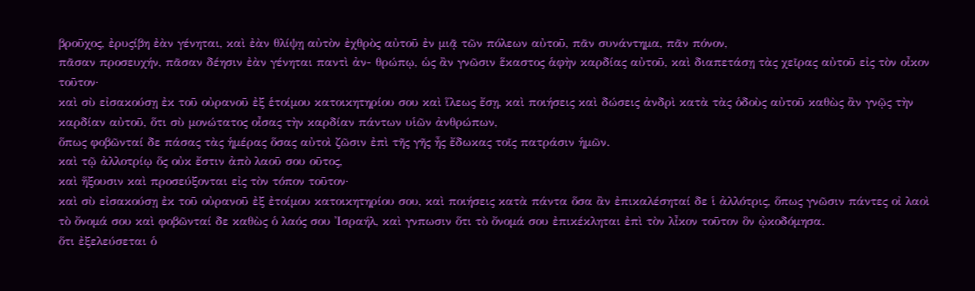βροῦχος, ἐρυςίβη ἐὰν γένηται, καὶ ἐὰν θλίψῃ αὐτὸν ἐχθρὸς αὐτοῦ ἐν μιᾷ τῶν πόλεων αὐτοῦ, πᾶν συνάντημα, πᾶν πόνον,
πᾶσαν προσευχήν, πᾶσαν δέησιν ἐὰν γένηται παντὶ ἀν- θρώπῳ, ὡς ἂν γνῶσιν ἕκαστος ἁφὴν καρδίας αὐτοῦ, καὶ διαπετάσῃ τὰς χεῖρας αὐτοῦ εἰς τὸν οἶκον τοῦτον·
καὶ σὺ εἰσακούσῃ ἐκ τοῦ οὐρανοῦ ἐξ ἑτοίμου κατοικητηρίου σου καὶ ἵλεως ἔσῃ, καὶ ποιήσεις καὶ δώσεις ἀνδρὶ κατὰ τὰς ὁδοὺς αὐτοῦ καθὼς ἂν γνῷς τὴν καρδίαν αὐτοῦ, ὅτι σὺ μονώτατος οἶσας τὴν καρδίαν πάντων υἱῶν ἀνθρώπων,
ὅπως φοβῶνταί δε πάσας τὰς ἡμέρας ὅσας αὐτοὶ ζῶσιν ἐπὶ τῆς γῆς ἦς ἔδωκας τοῖς πατράσιν ἡμῶν.
καὶ τῷ ἀλλοτρίῳ ὅς οὐκ ἔστιν ἀπὸ λαοῦ σου οῦτος,
καὶ ἥξουσιν καὶ προσεύξονται εἰς τὸν τόπον τοῦτον·
καὶ σὺ εἰσακούσῃ ἐκ τοῦ οὐρανοῦ ἐξ ἐτοίμου κατοικητηρίου σου, καὶ ποιήσεις κατὰ πάντα ὅσα ἂν ἐπικαλέσηταί δε ἱ ἀλλότρις, ὅπως γνῶσιν πάντες οἰ λαοὶ τὸ ὄνομά σου καὶ φοβῶνταί δε καθὼς ὁ λαός σου Ἰσραήλ, καὶ γνπωσιν ὅτι τὸ ὄνομά σου ἐπικέκληται ἐπὶ τὸν λἶκον τοῦτον ὃν ᾠκοδόμησα.
ὅτι ἐξελεύσεται ὁ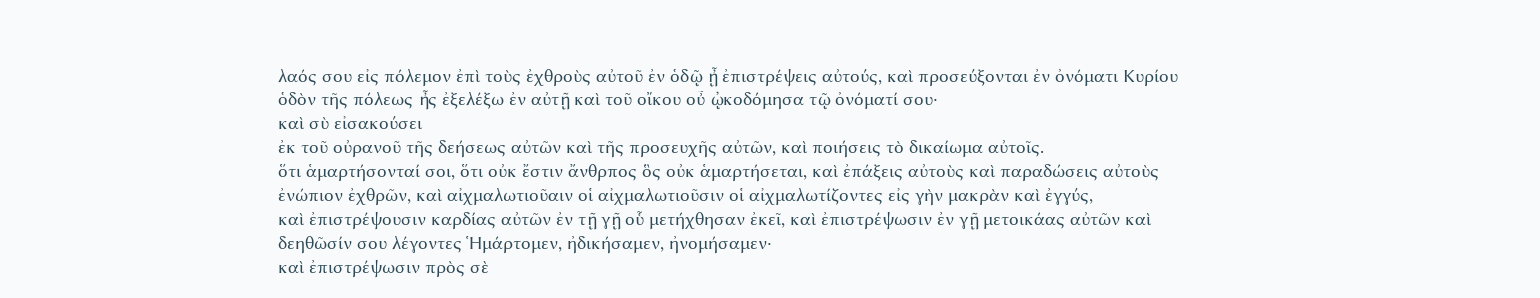λαός σου εἰς πόλεμον ἐπὶ τοὺς ἐχθροὺς αὐτοῦ ἐν ὁδῷ ᾖ ἐπιστρέψεις αὐτούς, καὶ προσεύξονται ἐν ὀνόματι Κυρίου ὁδὸν τῆς πόλεως ἦς ἐξελέξω ἐν αὐτῇ καὶ τοῦ οἴκου οὖ ᾠκοδόμησα τῷ ὀνόματί σου·
καὶ σὺ εἰσακούσει
ἐκ τοῦ οὐρανοῦ τῆς δεήσεως αὐτῶν καὶ τῆς προσευχῆς αὐτῶν, καὶ ποιήσεις τὸ δικαίωμα αὐτοῖς.
ὅτι ἁμαρτήσονταί σοι, ὅτι οὐκ ἔστιν ἄνθρπος ὃς οὐκ ἁμαρτήσεται, καὶ ἐπάξεις αὐτοὺς καὶ παραδώσεις αὐτοὺς ἐνώπιον ἐχθρῶν, καὶ αἰχμαλωτιοῦαιν οἱ αἰχμαλωτιοῦσιν οἱ αἰχμαλωτίζοντες εἰς γὴν μακρὰν καὶ ἐγγύς,
καὶ ἐπιστρέψουσιν καρδίας αὐτῶν ἐν τῇ γῇ οὗ μετήχθησαν ἐκεῖ, καὶ ἐπιστρέψωσιν ἐν γῇ μετοικάας αὐτῶν καὶ δεηθῶσίν σου λέγοντες Ἡμάρτομεν, ἠδικήσαμεν, ἠνομήσαμεν·
καὶ ἐπιστρέψωσιν πρὸς σὲ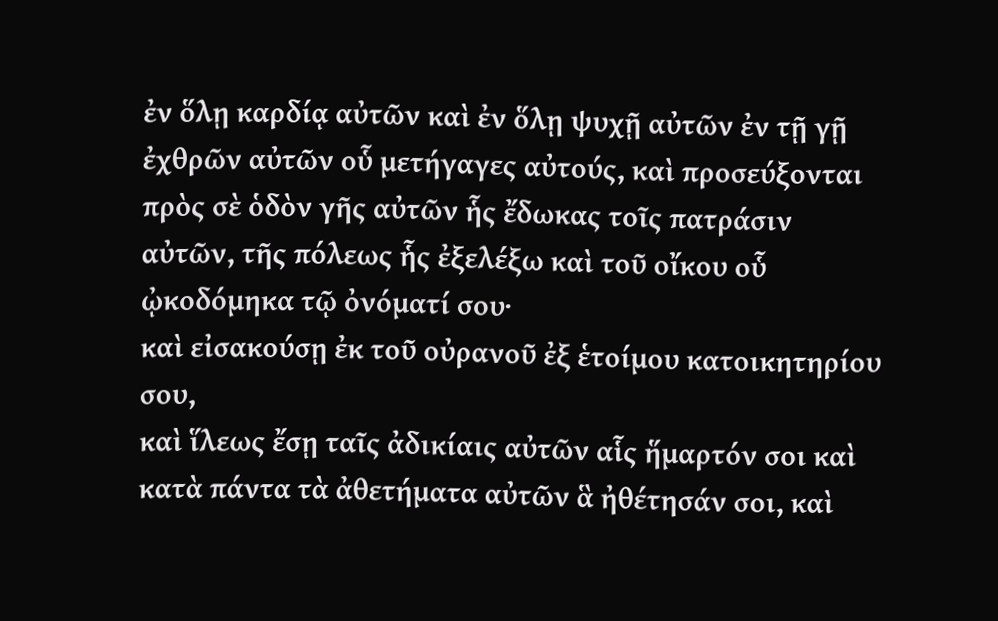ἐν ὅλῃ καρδίᾳ αὐτῶν καὶ ἐν ὅλῃ ψυχῇ αὐτῶν ἐν τῇ γῇ ἐχθρῶν αὐτῶν οὗ μετήγαγες αὐτούς, καὶ προσεύξονται πρὸς σὲ ὁδὸν γῆς αὐτῶν ἧς ἔδωκας τοῖς πατράσιν αὐτῶν, τῆς πόλεως ἧς ἐξελέξω καὶ τοῦ οἴκου οὗ ᾠκοδόμηκα τῷ ὀνόματί σου·
καὶ εἰσακούσῃ ἐκ τοῦ οὐρανοῦ ἐξ ἑτοίμου κατοικητηρίου σου,
καὶ ἵλεως ἔσῃ ταῖς ἀδικίαις αὐτῶν αἷς ἥμαρτόν σοι καὶ κατὰ πάντα τὰ ἀθετήματα αὐτῶν ἃ ἠθέτησάν σοι, καὶ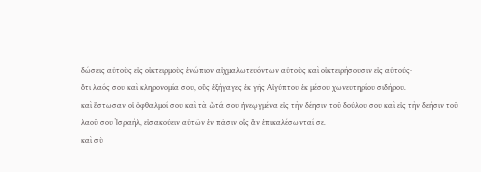δώσεις αὐτοὺς εἰς οἰκτειρμοὺς ἐνώπιον αἰχμαλωτευόντων αὐτοὺς καὶ οἰκτειρήσουσιν εἰς αὐτούς·
ὅτι λαός σου καὶ κληρονομία σου, οὓς ἐξήγαγες ἐκ γῆς Αἰγύπτου ἐκ μέσου χωνευτηρίου σιδήρου.
καὶ ἔστωσαν οἱ ὀφθαλμοί σου καὶ τὰ ὦτά σου ἠνεῳγμένα εἰς τὴν δέησιν τοῦ δούλου σου καὶ εἰς τὴν δεήσιν τοῦ λαοῦ σου Ἰσραήλ, εἰσακούειν αὐτῶν ἐν πᾶσιν οἷς ἂν ἐπικαλέσωνταί σε.
καὶ σὺ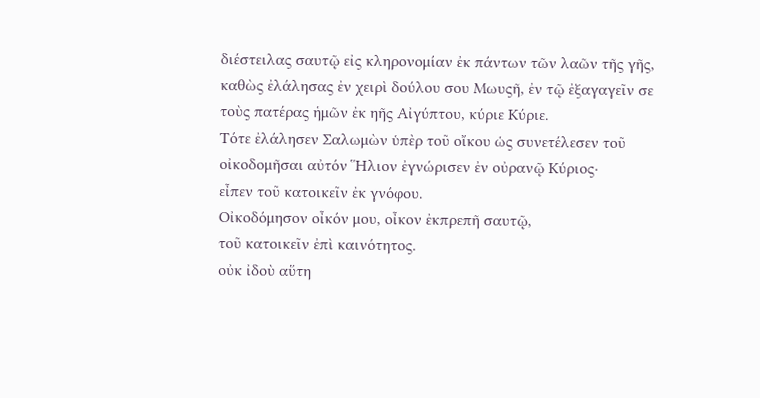διέστειλας σαυτῷ εἰς κληρονομίαν ἐκ πάντων τῶν λαῶν τῆς γῆς, καθὼς ἐλάλησας ἐν χειρὶ δούλου σου Μωυςῆ, ἐν τῷ ἐξαγαγεῖν σε τοὺς πατέρας ἡμῶν ἐκ ηῆς Αἰγύπτου, κύριε Κύριε.
Τότε ἐλάλησεν Σαλωμὼν ὑπὲρ τοῦ οἴκου ὡς συνετέλεσεν τοῦ οἰκοδομῆσαι αὐτόν Ἥλιον ἐγνώρισεν ἐν οὐρανῷ Κύριος·
εἶπεν τοῦ κατοικεῖν ἐκ γνόφου.
Οἰκοδόμησον οἶκόν μου, οἶκον ἐκπρεπῆ σαυτῷ,
τοῦ κατοικεῖν ἐπὶ καινότητος.
οὐκ ἰδοὺ αὕτη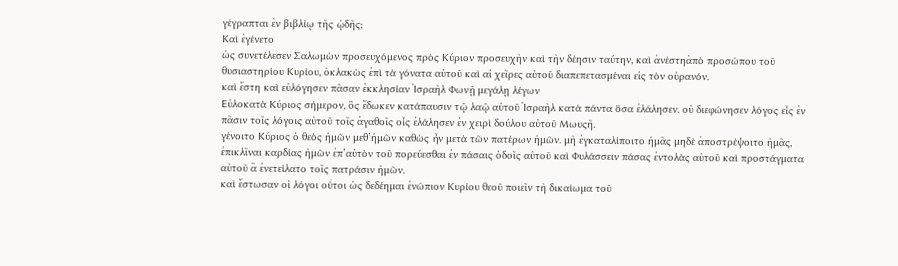γέγραπται ἐν βιβλίῳ τῆς ᾠδῆς;
Καὶ ἐγένετο
ὡς συνετέλεσεν Σαλωμὼν προσευχόμενος πρὸς Κύριον προσευχὴν καὶ τὴν δέησιν ταύτην, καὶ ἀνέστηἀπὸ προσώπου τοῦ θυσιαστηρίου Κυρίου, ὀκλακὼς ἐπὶ τὰ γόνατα αὐτοῦ καὶ αἱ χεῖρες αὐτοῦ διαπεπετασμέναι εἰς τὸν οὐρανόν.
καὶ ἔστη καὶ εὐλόγησεν πᾶσαν ἐκκλησίαν Ἰσραὴλ Φωνῇ μεγάλῃ λέγων
Εὐλοκατὰ Κύριος σήμερον, ὃς ἔδωκεν κατάπαυσιν τῷ λαῷ αὐτοῦ Ἱσραὴλ κατὰ πάντα ὅσα ἐλάλησεν. οὐ διεφώνησεν λόγος εἶς ἐν πᾶσιν τοῖς λόγοις αὐτοῦ τοῖς ἀγαθοῖς οἶς ἐλάλησεν ἐν χειρὶ δούλου αὐτοῦ Μωυςῆ.
γένοιτο Κύριος ὁ θεὸς ἡμῶν μεθ’ἡμῶν καθὼς ἦν μετὰ τῶν πατέρων ἡμῶν. μὴ ἐγκαταλίποιτο ἡμᾶς μηδὲ ἀποστρέψοιτο ἡμᾶς,
ἐπικλῖναι καρδίας ἡμῶν ἐπ’αὐτὸν τοῦ πορεύεσθαι ἐν πάσαις ὁδοῖς αὐτοῦ καὶ Φυλάσσειν πάσας ἐντολὰς αὐτοῦ καὶ προστάγματα αὐτοῦ ἂ ἐνετείλατο τοῖς πατράσιν ἡμῶν.
καὶ ἔστωσαν οἱ λόγοι οὖτοι ὡς δεδέημαι ἐνώπιον Κυρίου θεοῦ ποιεῖν τὴ δικαίωμα τοῦ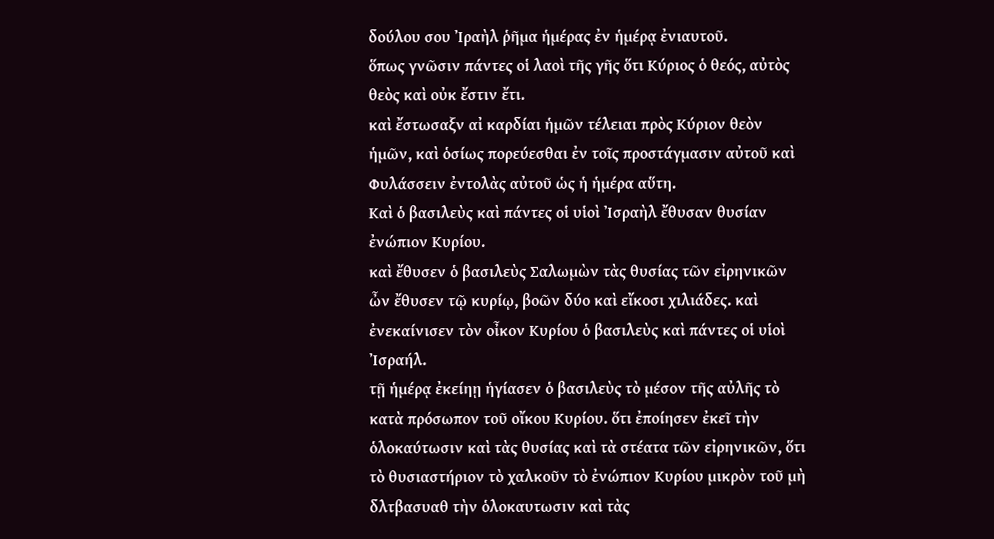δούλου σου Ἰραὴλ ῥῆμα ἡμέρας ἐν ἡμέρᾳ ἐνιαυτοῦ.
ὅπως γνῶσιν πάντες οἱ λαοὶ τῆς γῆς ὅτι Κύριος ὁ θεός, αὐτὸς θεὸς καὶ οὐκ ἔστιν ἔτι.
καὶ ἔστωσαξν αἰ καρδίαι ἡμῶν τέλειαι πρὸς Κύριον θεὸν ἡμῶν, καὶ ὁσίως πορεύεσθαι ἐν τοῖς προστάγμασιν αὐτοῦ καὶ Φυλάσσειν ἐντολὰς αὐτοῦ ὡς ἡ ἡμέρα αὕτη.
Καὶ ὁ βασιλεὺς καὶ πάντες οἱ υἱοὶ Ἰσραὴλ ἔθυσαν θυσίαν ἐνώπιον Κυρίου.
καὶ ἔθυσεν ὁ βασιλεὺς Σαλωμὼν τὰς θυσίας τῶν εἰρηνικῶν ὦν ἔθυσεν τῷ κυρίῳ, βοῶν δύο καὶ εἴκοσι χιλιάδες. καὶ ἐνεκαίνισεν τὸν οἶκον Κυρίου ὁ βασιλεὺς καὶ πάντες οἱ υἱοὶ Ἰσραήλ.
τῇ ἡμέρᾳ ἐκείηῃ ἡγίασεν ὁ βασιλεὺς τὸ μέσον τῆς αὐλῆς τὸ κατὰ πρόσωπον τοῦ οἴκου Κυρίου. ὅτι ἐποίησεν ἐκεῖ τὴν ὁλοκαύτωσιν καὶ τὰς θυσίας καὶ τὰ στέατα τῶν εἰρηνικῶν, ὅτι τὸ θυσιαστήριον τὸ χαλκοῦν τὸ ἐνώπιον Κυρίου μικρὸν τοῦ μὴ δλτβασυαθ τὴν ὁλοκαυτωσιν καὶ τὰς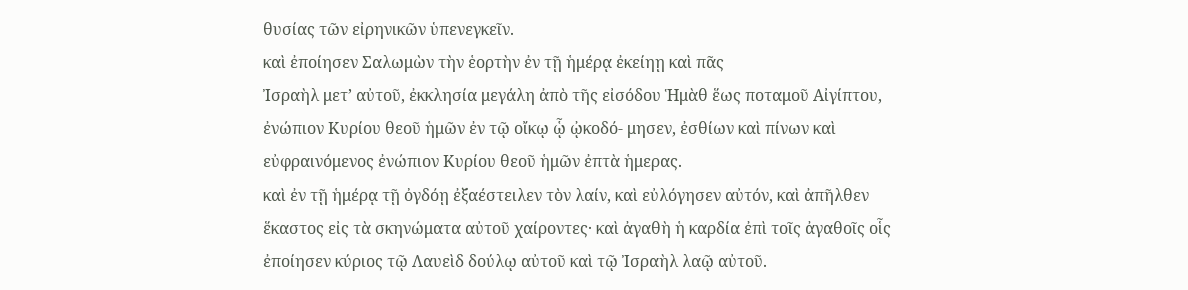θυσίας τῶν εἰρηνικῶν ὑπενεγκεῖν.
καὶ ἐποίησεν Σαλωμὼν τὴν ἑορτὴν ἐν τῇ ἡμέρᾳ ἐκείηῃ καὶ πᾶς
Ἰσραὴλ μετ’ αὐτοῦ, ἐκκλησία μεγάλη ἀπὸ τῆς εἰσόδου Ἡμὰθ ἕως ποταμοῦ Αἰγίπτου, ἐνώπιον Κυρίου θεοῦ ἡμῶν ἐν τῷ οἴκῳ ᾧ ᾠκοδό- μησεν, ἐσθίων καὶ πίνων καὶ εὐφραινόμενος ἐνώπιον Κυρίου θεοῦ ἡμῶν ἐπτὰ ἡμερας.
καὶ ἐν τῇ ἡμέρᾳ τῇ ὀγδόῃ ἐξαέστειλεν τὸν λαίν, καὶ εὐλόγησεν αὐτόν, καὶ ἀπῆλθεν ἕκαστος εἰς τὰ σκηνώματα αὐτοῦ χαίροντες· καὶ ἀγαθὴ ἡ καρδία ἐπὶ τοῖς ἀγαθοῖς οἷς ἐποίησεν κύριος τῷ Λαυεὶδ δούλῳ αὐτοῦ καὶ τῷ Ἰσραὴλ λαῷ αὐτοῦ.